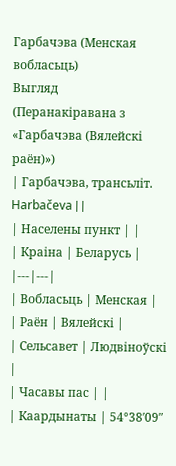Гарбачэва (Менская вобласьць)
Выгляд
(Перанакіравана з «Гарбачэва (Вялейскі раён)»)
| Гарбачэва, трансьліт. Harbačeva | |
| Населены пункт | |
| Краіна | Беларусь |
|---|---|
| Вобласьць | Менская |
| Раён | Вялейскі |
| Сельсавет | Людвіноўскі |
| Часавы пас | |
| Каардынаты | 54°38′09″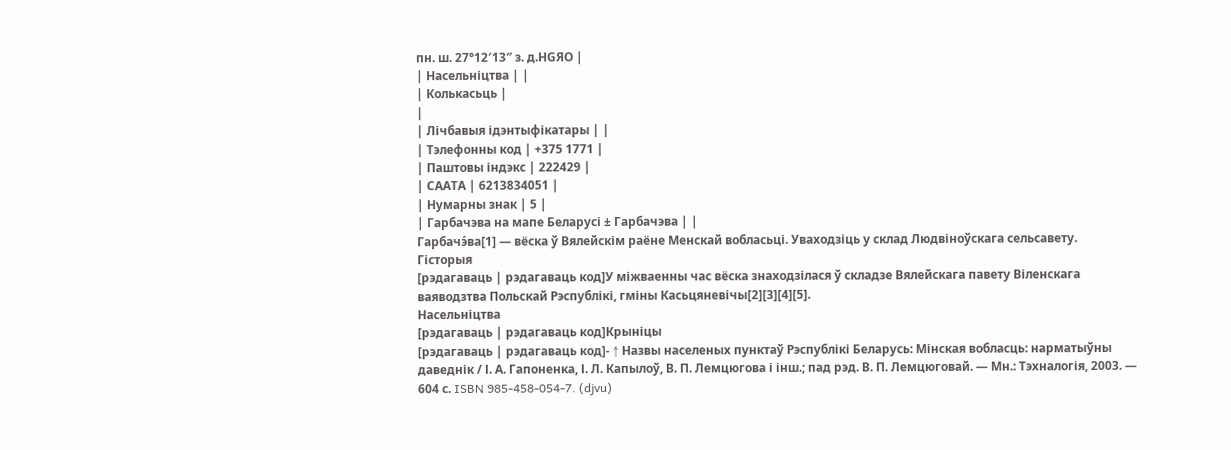пн. ш. 27°12′13″ з. д.HGЯO |
| Насельніцтва | |
| Колькасьць |
|
| Лічбавыя ідэнтыфікатары | |
| Тэлефонны код | +375 1771 |
| Паштовы індэкс | 222429 |
| СААТА | 6213834051 |
| Нумарны знак | 5 |
| Гарбачэва на мапе Беларусі ± Гарбачэва | |
Гарбачэ́ва[1] — вёска ў Вялейскім раёне Менскай вобласьці. Уваходзіць у склад Людвіноўскага сельсавету.
Гісторыя
[рэдагаваць | рэдагаваць код]У міжваенны час вёска знаходзілася ў складзе Вялейскага павету Віленскага ваяводзтва Польскай Рэспублікі, гміны Касьцяневічы[2][3][4][5].
Насельніцтва
[рэдагаваць | рэдагаваць код]Крыніцы
[рэдагаваць | рэдагаваць код]- ↑ Назвы населеных пунктаў Рэспублікі Беларусь: Мінская вобласць: нарматыўны даведнік / І. А. Гапоненка, І. Л. Капылоў, В. П. Лемцюгова і інш.; пад рэд. В. П. Лемцюговай. — Мн.: Тэхналогія, 2003. — 604 с. ISBN 985-458-054-7. (djvu)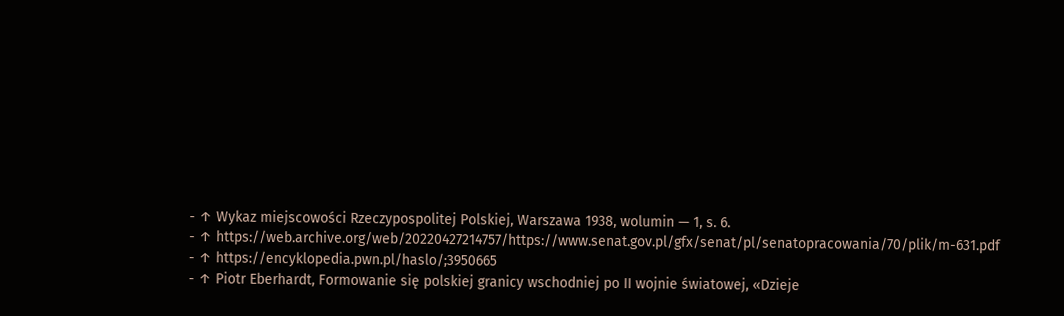- ↑ Wykaz miejscowości Rzeczypospolitej Polskiej, Warszawa 1938, wolumin — 1, s. 6.
- ↑ https://web.archive.org/web/20220427214757/https://www.senat.gov.pl/gfx/senat/pl/senatopracowania/70/plik/m-631.pdf
- ↑ https://encyklopedia.pwn.pl/haslo/;3950665
- ↑ Piotr Eberhardt, Formowanie się polskiej granicy wschodniej po II wojnie światowej, «Dzieje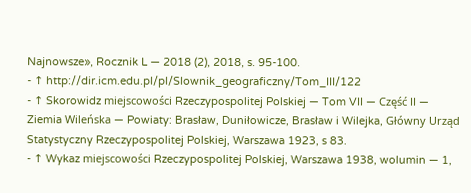Najnowsze», Rocznik L — 2018 (2), 2018, s. 95-100.
- ↑ http://dir.icm.edu.pl/pl/Slownik_geograficzny/Tom_III/122
- ↑ Skorowidz miejscowości Rzeczypospolitej Polskiej — Tom VII — Część II — Ziemia Wileńska — Powiaty: Brasław, Duniłowicze, Brasław i Wilejka, Główny Urząd Statystyczny Rzeczypospolitej Polskiej, Warszawa 1923, s 83.
- ↑ Wykaz miejscowości Rzeczypospolitej Polskiej, Warszawa 1938, wolumin — 1,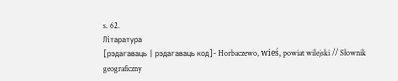s. 62.
Літаратура
[рэдагаваць | рэдагаваць код]- Horbaczewo, wieś, powiat wilejski // Słownik geograficzny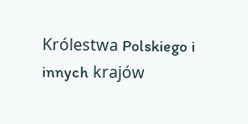Królestwa Polskiego i innych krajów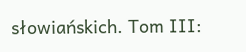słowiańskich. Tom III: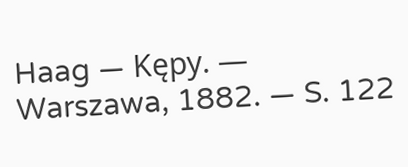Haag — Kępy. — Warszawa, 1882. — S. 122